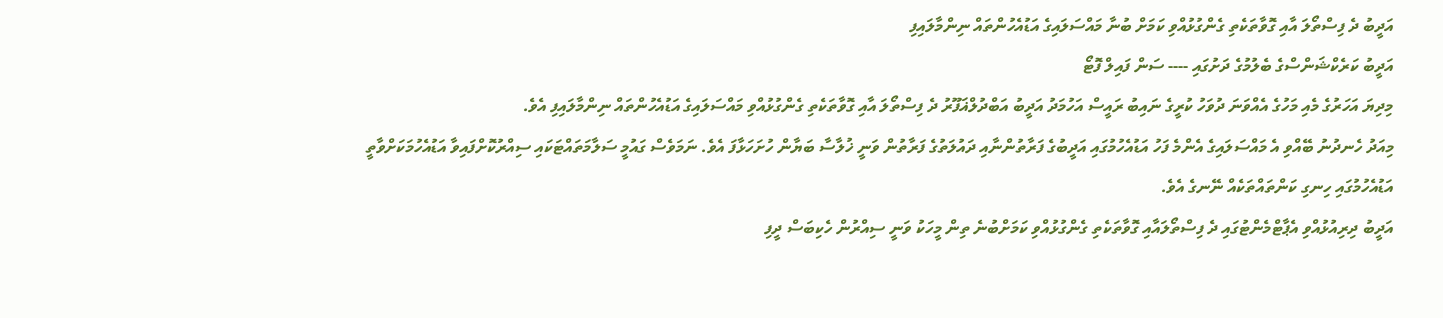އަދީބު ދެ ފިސްތޯލަ އާއި ގޮވާތަކެތި ގެންގުޅުއްވި ކަމަށް ބުނާ މައްސަލައިގެ އަޑުއެހުންތައް ނިންމާލައިފި
އަދީބު ކަރެކްޝަންސްގެ ބެލުމުގެ ދަށުގައި ---- ސަން ފައިލް ފޮޓޯ
މިދިޔަ އަހަރުގެ މެއި މަހުގެ އެއްވަނަ ދުވަހު ކުރީގެ ނައިބު ރައީސް އަހުމަދު އަދީބު އަބްދުލްޣަފޫރު ދެ ފިސްތޯލަ އާއި ގޮވާތަކެތި ގެންގުޅުއްވި މައްސަލައިގެ އަޑުއެހުންތައް ނިންމާލައިފި އެވެ.
މިއަދު ހެނދުނު ބޭއްވި އެ މައްސަލައިގެ އެންމެ ފަހު އަޑުއެހުމުގައި އަދީބުގެ ފަރާތުންނާއި ދައުލަތުގެ ފަރާތުން ވަނީ ޚުލާސާ ބަޔާން ހުށަހަޅާފަ އެވެ. ނަމަވެސް ގައުމީ ސަލާމަތައްޓަކައި ސިއްރުކޮށްފައިވާ އަޑުއެހުމަކަށްވާތީ އަޑުއެހުމުގައި ހިނގި ކަންތައްތަކެއް ނޭނގެ އެވެ.
އަދީބު ދިރިއުޅުއްވި އެޕާޓްމެންޓުގައި ދެ ފިސްތޯލައާއި ގޮވާތަކެތި ގެންގުޅުއްވި ކަމަށްބުނެ ތިން މީހަކު ވަނީ ސިއްރުން ހެކިބަސް ދީފި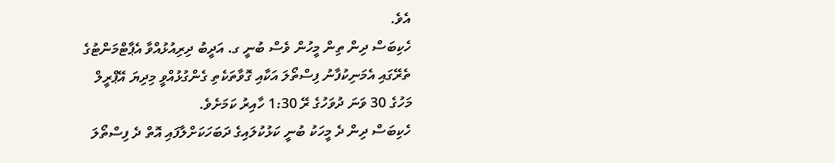އެވެ.
ހެކިބަސް ދިން ތިން މީހުން ވެސް ބުނީ ގ. އަދީބު ދިރިއުޅުއްވާ އެޕާޓްމަންޓުގެ ތެރޭގައި އެމަނިކުފާނު ފިސްތޯލަ އަކާއި ގޮވާތަކެތި ގެންގުޅުއްވީ މިދިޔަ އޭޕްރީލް މަހުގެ 30 ވަނަ ދުވަހުގެ ރޭ 1:30 ހާއިރު ކަމަށެވެ.
ހެކިބަސް ދިން ދެ މީހަކު ބުނީ ކަޅުކުލައިގެ ދަބަހަކަށްލާފައި އޮތް ދެ ފިސްތޯލަ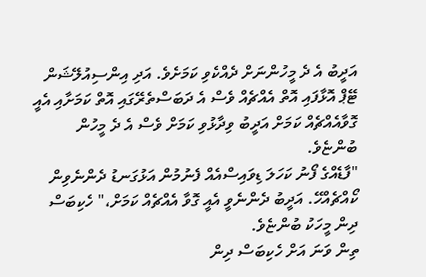އަދީބު އެ ދެ މީހުންނަށް ދެއްކެވި ކަމަށެވެ. އަދި އިންސިއުލޭޝަން ޓޭޕް އޮޅާފައި އޮތް އެއްޗެއް ވެސް އެ ދަބަސްތެރޭގައި އޮތް ކަމަށާއި އެއީ ގޮވާއެއްޗެއް ކަމަށް އަދީބު ވިދާޅުވި ކަމަށް ވެސް އެ ދެ މީހުން ބުންޏެވެ.
"ފާޑެއްގެ ފޯނު ކަހަލަ ޑިވައިސްއެއް ފެނުމުން އަޅުގަނޑު ދެންނެވިން ކޯއްޗެއްހޭ. އަދީބު ދެންނެވީ އެއީ ގޮވާ އެއްޗެއް ކަމަށް،" ހެކިބަސް ދިން މީހަކު ބުންޏެވެ.
ތިން ވަނަ އަށް ހެކިބަސް ދިން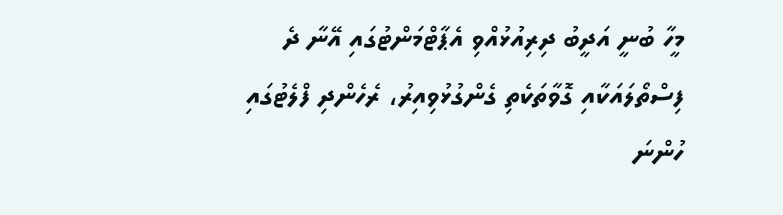މީހާ ބުނީ އަދީބު ދިރިއުޅުއްވި އެޕާޓްމަންޓުގައި އޭނާ ދެ ފިސްތޯލައަކާއި ގޮވާތަކެތި ގެންގުޅުވިއިރު، ރެހެންދި ފްލެޓުގައި ހުންނަ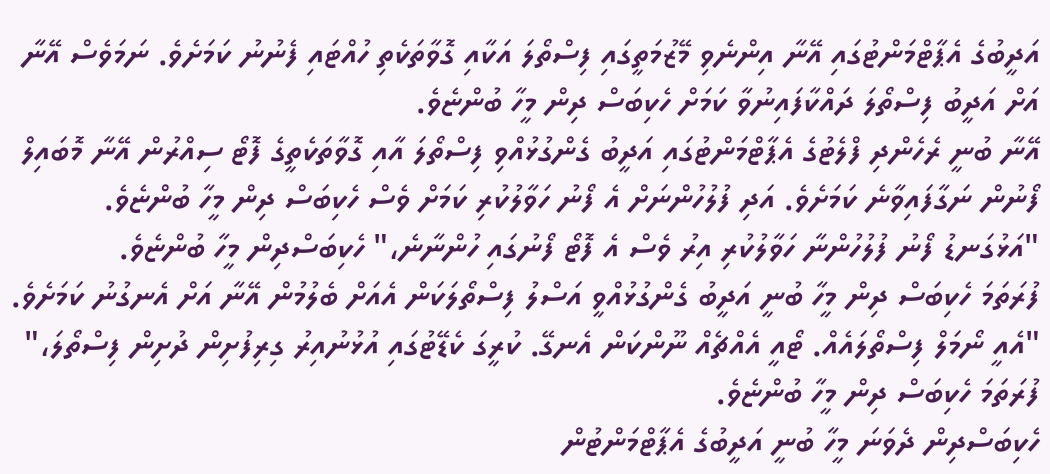އަދީބުގެ އެޕާޓްމަންޓުގައި އޭނާ އިންނެވި މޭޒުމަތީގައި ފިސްތޯލަ އަކާއި ގޮވާތަކެތި ހުއްޓައި ފެނުނު ކަމަށެވެ. ނަމަވެސް އޭނާ އަށް އަދީބު ފިސްތޯލަ ދައްކާފައިނުވާ ކަމަށް ހެކިބަސް ދިން މީހާ ބުންޏެވެ.
އޭނާ ބުނީ ރެހެންދި ފްލެޓުގެ އެޕާޓްމަންޓުގައި އަދީބު ގެންގުޅުއްވި ފިސްތޯލަ އާއި ގޮވާތަކެތީގެ ފޮޓޯ ސިއްރުން އޭނާ މޮބައިލް ފޯނުން ނަގާފައިވާނެ ކަމަށެވެ. އަދި ފުލުހުންނަށް އެ ފޯނު ހަވާލުކުރި ކަމަށް ވެސް ހެކިބަސް ދިން މީހާ ބުންޏެވެ.
"އަޅުގަނޑު ފޯނު ފުލުހުންނާ ހަވާލުކުރި އިރު ވެސް އެ ފޮޓޯ ފޯނުގައި ހުންނާނެ،" ހެކިބަސްދިން މީހާ ބުންޏެވެ.
ފުރަތަމަ ހެކިބަސް ދިން މީހާ ބުނީ އަދީބު ގެންގުޅުއްވީ އަސްލު ފިސްތޯލަކަން އެއަށް ބެލުމުން އޭނާ އަށް އެނގުނު ކަމަށެވެ.
"އެއީ ނޯމަލް ފިސްތޯލައެއް. ޓޯއީ އެއްޗެއް ނޫންކަން އެނގޭ. ކުރީގަ ކެޑޭޓުގައި އުޅުނުއިރު ގިރިފުށިން ދުށިން ފިސްތޯލަ،" ފުރަތަމަ ހެކިބަސް ދިން މީހާ ބުންޏެވެ.
ހެކިބަސްދިން ދެވަނަ މީހާ ބުނީ އަދީބުގެ އެޕާޓްމަންޓުން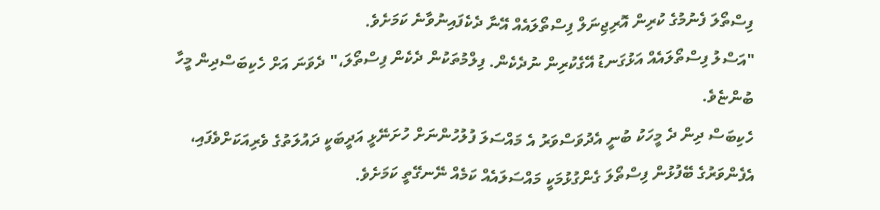ފިސްތޯލަ ފެނުމުގެ ކުރިން އޮރިޖިނަލް ފިސްތޯލައެއް އޭނާ ދެކެފައިނުވާނެ ކަމަށެވެ.
"އަސްލު ފިސްތޯލައެއް އަޅުގަނޑު އޭގެކުރިން ނުދެކެން. ފިލްމުތަކުން ދެކެން ފިސްތޯލަ،" ދެވަނަ އަށް ހެކިބަސްދިން މީހާ ބުންޏެވެ.
ހެކިބަސް ދިން ދެ މީހަކު ބުނީ އެދުވަސްވަރު އެ މައްސަލަ ފުލުހުންނަށް ހުށަނޭޅީ އަދީބަކީ ދައުލަތުގެ ވެރިއަކަށްވެފައި، އެފެންވަރުގެ ބޭފުޅުން ފިސްތޯލަ ގެންގުޅުމަކީ މައްސަލައެއް ކަމެއް ނޭނގޭތީ ކަމަށެވެ.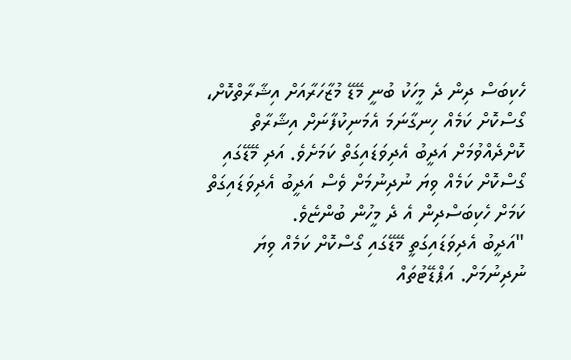ހެކިބަސް ދިން ދެ މީހަކު ބުނީ މޭޑޭ މުޒާހަރާއަށް އިޝާރާތްކޮށް، ގޯސްކޮށް ކަމެއް ހިނގާނަމަ އެމަނިކުފާނަށް އިޝާރާތް ކޮށްދެއްވުމަށް އަދީބު އެދިވަޑައިގަތް ކަމަށެވެ. އަދި މޭޑޭގައި ގޯސްކޮށް ކަމެއް ވިޔަ ނުދިނުމަށް ވެސް އަދީބު އެދިވަޑައިގަތް ކަމަށް ހެކިބަސްދިން އެ ދެ މީހުން ބުންޏެވެ.
"އަދީބު އެދިވަޑައިގަތީ މޭޑޭގައި ގޯސްކޮށް ކަމެއް ވިޔަ ނުދިނުމަށް. އަޕްޑޭޓުތައް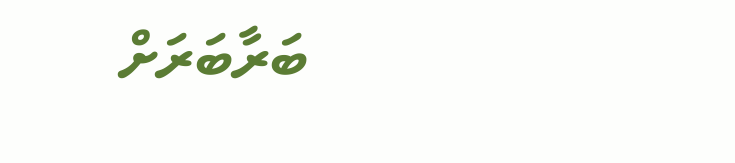ބަރާބަރަށް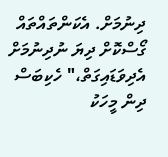ދިނުމަށް. އެކަންތައްތައް ގޯސްކޮށް ދިޔަ ނުދިނުމަށް އެދިވަޑައިގަތް،" ހެކިބަސް ދިން މީހަކު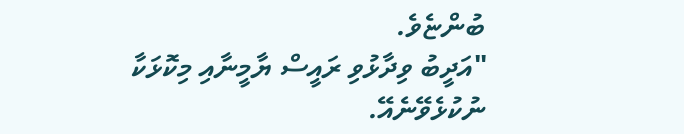ބުންޏެވެ.
"އަދީބު ވިދާޅުވި ރައީސް ޔާމީނާއި މިކޮޅަކާ ނުކުޅެވޭނެއޭ.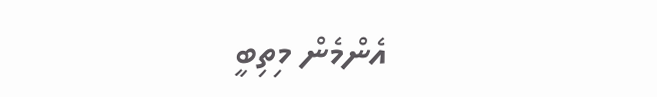އެންމެން މިތިބީ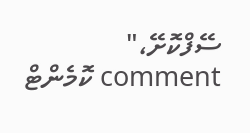ސޭފްކޮށޭ،"
comment ކޮމެންޓް